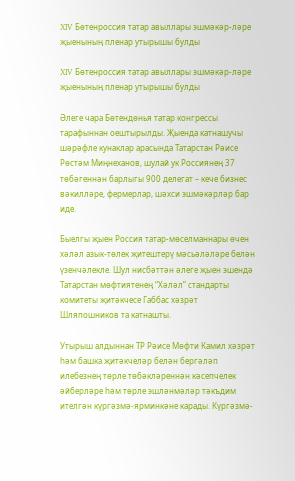XIV Бөтенроссия татар авыллары эшмәкәр-ләре җыенының пленар утырышы булды

XIV Бөтенроссия татар авыллары эшмәкәр-ләре җыенының пленар утырышы булды

Әлеге чара Бөтендөнья татар конгрессы тарафыннан оештырылды. Җыенда катнашучы шәрәфле кунаклар арасында Татарстан Рәисе Рөстәм Миңнеханов, шулай ук Россиянең 37 төбәгеннән барлыгы 900 делегат – кече бизнес вәкилләре, фермерлар, шәхси эшмәкәрләр бар иде.

Быелгы җыен Россия татар-мөселманнары өчен хәләл азык-төлек җитештерү мәсьәләләре белән үзенчәлекле. Шул нисбәттән әлеге җыен эшендә Татарстан мөфтиятенең “Хәләл” стандарты комитеты җитәкчесе Габбас хәзрәт Шляпошников та катнашты.

Утырыш алдыннан ТР Рәисе Мөфти Камил хәзрәт һәм башка җитәкчеләр белән бергәләп илебезнең төрле төбәкләреннән кәсепчелек әйберләре һәм төрле эшләнмәләр тәкъдим ителгән күргәзмә-ярминкәне карады. Күргәзмә-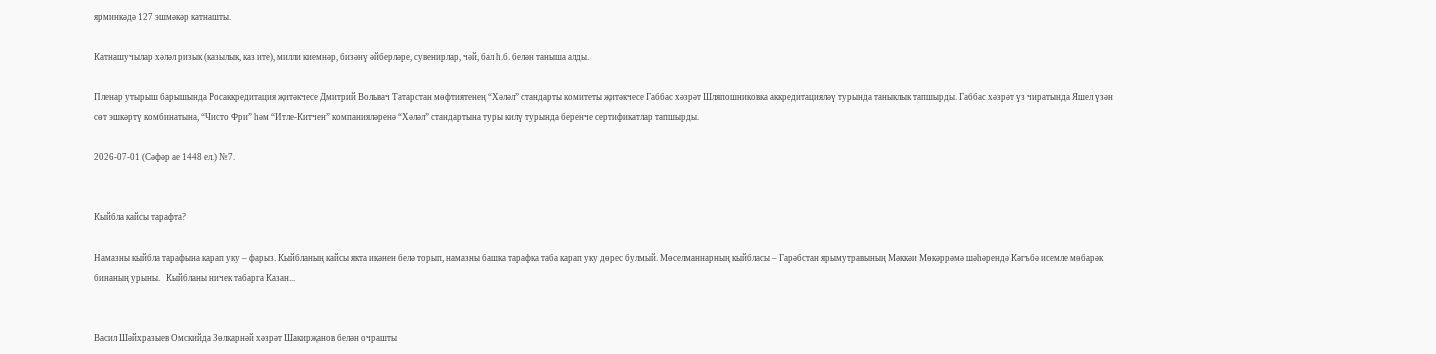ярминкәдә 127 эшмәкәр катнашты.

Катнашучылар хәләл ризык (казылык, каз ите), милли киемнәр, бизәнү әйберләре, сувенирлар, чәй, бал һ.б. белән таныша алды.

Пленар утырыш барышында Росаккредитация җитәкчесе Дмитрий Вольвач Татарстан мөфтиятенең “Хәләл” стандарты комитеты җитәкчесе Габбас хәзрәт Шляпошниковка аккредитацияләү турында таныклык тапшырды. Габбас хәзрәт үз чиратында Яшел үзән сөт эшкәртү комбинатына, “Чисто Фри” һәм “Итле-Китчен” компанияләренә “Хәләл” стандартына туры килү турында беренче сертификатлар тапшырды.

2026-07-01 (Сәфәр ае 1448 ел.) №7.


Кыйбла кайсы тарафта?

Намазны кыйбла тарафына карап уку – фарыз. Кыйбланың кайсы якта икәнен белә торып, намазны башка тарафка таба карап уку дөрес булмый. Мөселманнарның кыйбласы – Гарәбстан ярымутравының Мәккәи Мөкәррәмә шәһәрендә Кәгъбә исемле мөбарәк бинаның урыны.   Кыйбланы ничек табарга Казан...


Васил Шәйхразыев Омскийда Зөлкарнәй хәзрәт Шакирҗанов белән очрашты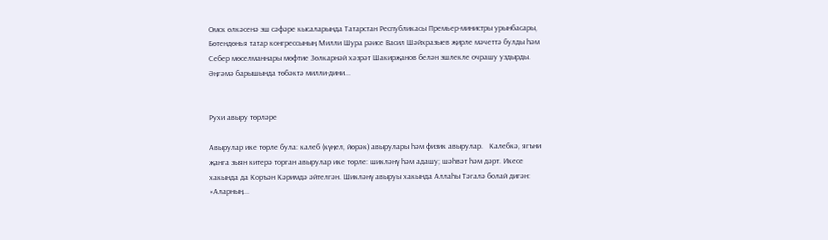Омск өлкәсенә эш сәфәре кысаларында Татарстан Республикасы Премьер-министры урынбасары, Бөтендөнья татар конгрессының Милли Шура рәисе Васил Шәйхразыев җирле мәчеттә булды һәм Себер мөселманнары мөфтие Зөлкарнәй хәзрәт Шакирҗанов белән эшлекле очрашу уздырды. Әңгәмә барышында төбәктә милли-дини...


Рухи авыру төрләре

Авырулар ике төрле була: калеб (күңел, йөрәк) авырулары һәм физик авырулар.   Калебкә, ягъни җанга зыян китерә торган авырулар ике төрле: шикләнү һәм адашу; шәһвәт һәм дәрт. Икесе хакында да Коръән Кәримдә әйтелгән. Шикләнү авыруы хакында Аллаһы Тәгалә болай дигән: «Аларның...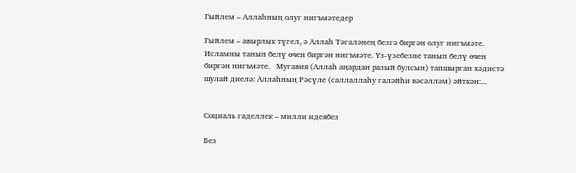Гыйлем – Аллаһның олуг нигъмәтедер

Гыйлем – авырлык түгел, ә Аллаһ Тәгаләнең безгә биргән олуг нигъмәте. Исламны танып белү өчен биргән нигъмәте. Үз-үзебезне танып белү өчен биргән нигъмәте.   Мугавия (Аллаһ аңардан разый булсын) тапшырган хәдистә шулай диелә: Аллаһның Рәсүле (саллаллаһу галәйһи вәсәлләм) әйткән:...


Социаль гаделлек – милли идеябез

Без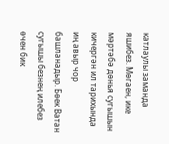катлаулы заманда яшибез. Мөгаен, ике мәртәбә дөнья сугышын кичергән ил тарихында иң авыр чор башланадыр. Бөек Ватан сугышы безнең илебез өчен бик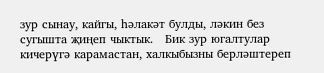зур сынау, кайгы, һәлакәт булды, ләкин без сугышта җиңеп чыктык.   Бик зур югалтулар кичерүгә карамастан, халкыбызны берләштереп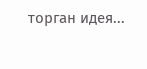торган идея...